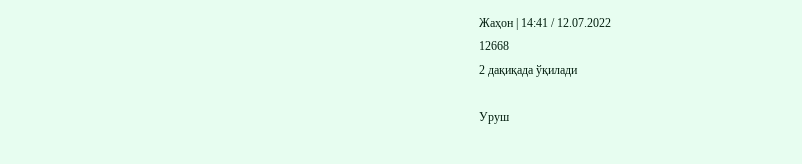Жаҳон | 14:41 / 12.07.2022
12668
2 дақиқада ўқилади

Уруш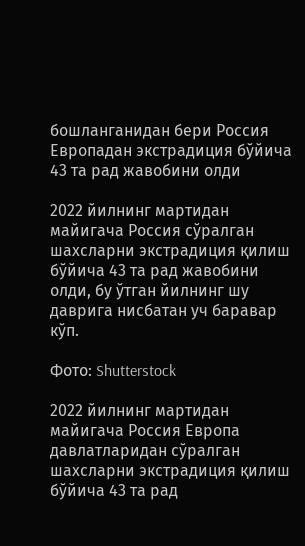бошланганидан бери Россия Европадан экстрадиция бўйича 43 та рад жавобини олди

2022 йилнинг мартидан майигача Россия сўралган шахсларни экстрадиция қилиш бўйича 43 та рад жавобини олди, бу ўтган йилнинг шу даврига нисбатан уч баравар кўп.

Фото: Shutterstock

2022 йилнинг мартидан майигача Россия Европа давлатларидан сўралган шахсларни экстрадиция қилиш бўйича 43 та рад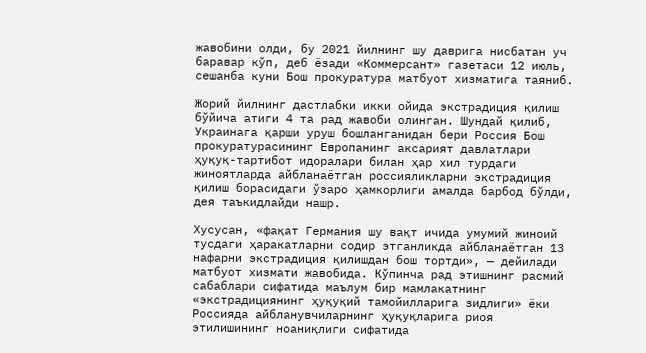жавобини олди, бу 2021 йилнинг шу даврига нисбатан уч баравар кўп, деб ёзади «Коммерсант» газетаси 12 июль, сешанба куни Бош прокуратура матбуот хизматига таяниб.

Жорий йилнинг дастлабки икки ойида экстрадиция қилиш бўйича атиги 4 та рад жавоби олинган. Шундай қилиб, Украинага қарши уруш бошланганидан бери Россия Бош прокуратурасининг Европанинг аксарият давлатлари ҳуқуқ-тартибот идоралари билан ҳар хил турдаги жиноятларда айбланаётган россияликларни экстрадиция қилиш борасидаги ўзаро ҳамкорлиги амалда барбод бўлди, дея таъкидлайди нашр.

Хусусан, «фақат Германия шу вақт ичида умумий жиноий тусдаги ҳаракатларни содир этганликда айбланаётган 13 нафарни экстрадиция қилишдан бош тортди», — дейилади матбуот хизмати жавобида. Кўпинча рад этишнинг расмий сабаблари сифатида маълум бир мамлакатнинг «экстрадициянинг ҳуқуқий тамойилларига зидлиги» ёки Россияда айбланувчиларнинг ҳуқуқларига риоя этилишининг ноаниқлиги сифатида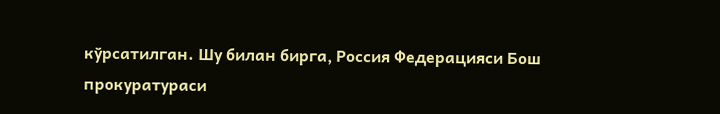кўрсатилган. Шу билан бирга, Россия Федерацияси Бош прокуратураси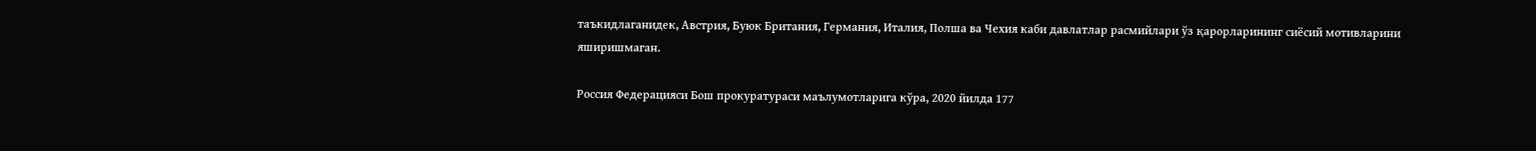таъкидлаганидек, Австрия, Буюк Британия, Германия, Италия, Полша ва Чехия каби давлатлар расмийлари ўз қарорларининг сиёсий мотивларини яширишмаган.

Россия Федерацияси Бош прокуратураси маълумотларига кўра, 2020 йилда 177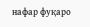нафар фуқаро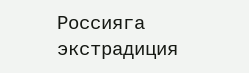Россияга экстрадиция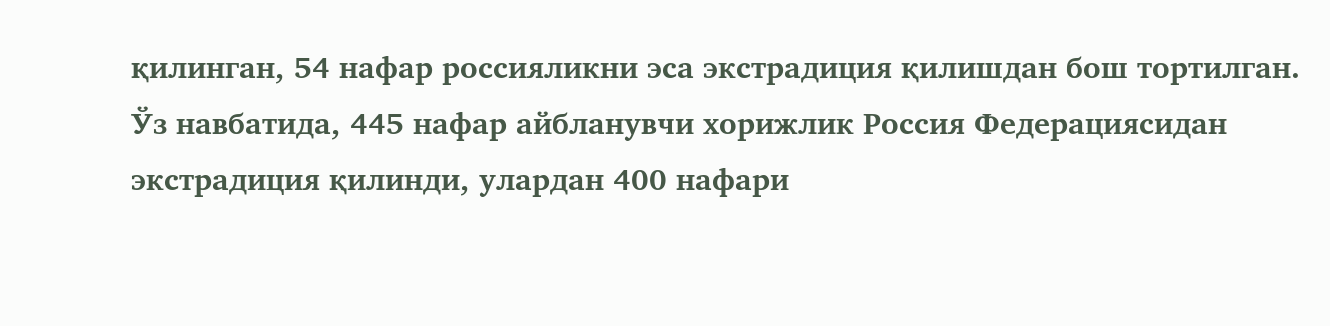қилинган, 54 нафар россияликни эса экстрадиция қилишдан бош тортилган. Ўз навбатида, 445 нафар айбланувчи хорижлик Россия Федерациясидан экстрадиция қилинди, улардан 400 нафари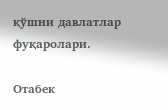қўшни давлатлар фуқаролари.

Отабек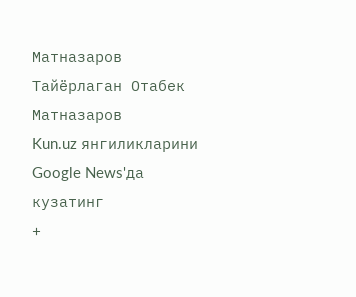Матназаров
Тайёрлаган Отабек Матназаров
Kun.uz янгиликларини Google News'да кузатинг
+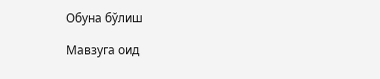Обуна бўлиш

Мавзуга оид